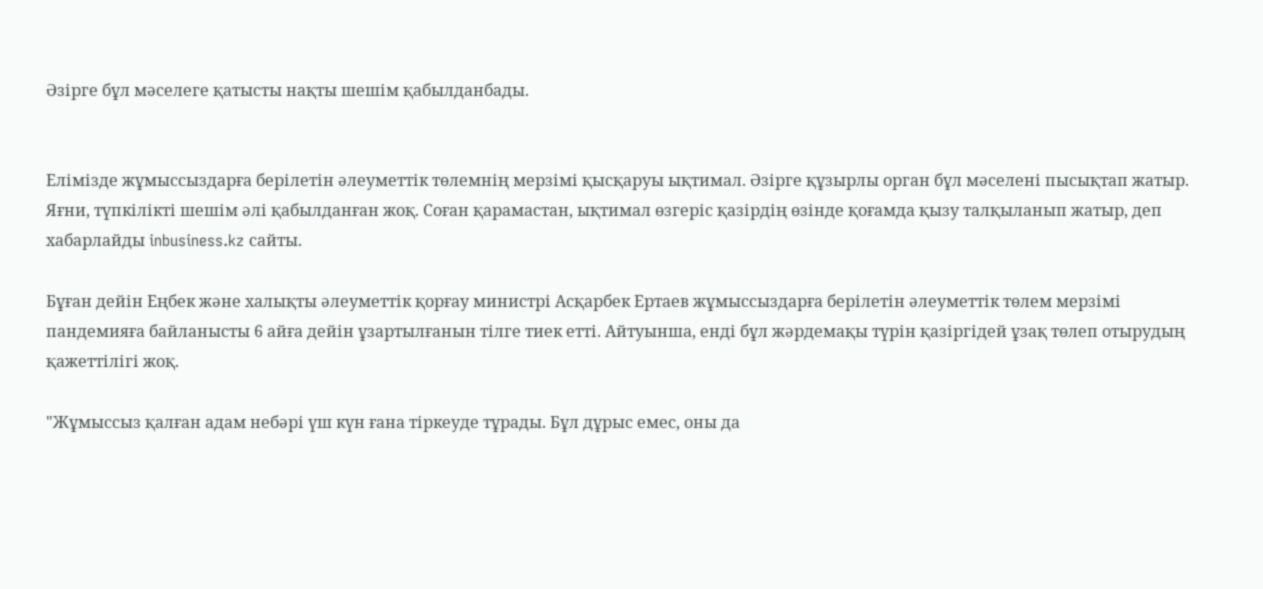Әзірге бұл мәселеге қатысты нақты шешім қабылданбады.


Елімізде жұмыссыздарға берілетін әлеуметтік төлемнің мерзімі қысқаруы ықтимал. Әзірге құзырлы орган бұл мәселені пысықтап жатыр. Яғни, түпкілікті шешім әлі қабылданған жоқ. Соған қарамастан, ықтимал өзгеріс қазірдің өзінде қоғамда қызу талқыланып жатыр, деп хабарлайды inbusiness.kz сайты.

Бұған дейін Еңбек және халықты әлеуметтік қорғау министрі Асқарбек Ертаев жұмыссыздарға берілетін әлеуметтік төлем мерзімі пандемияға байланысты 6 айға дейін ұзартылғанын тілге тиек етті. Айтуынша, енді бұл жәрдемақы түрін қазіргідей ұзақ төлеп отырудың қажеттілігі жоқ.

"Жұмыссыз қалған адам небәрі үш күн ғана тіркеуде тұрады. Бұл дұрыс емес, оны да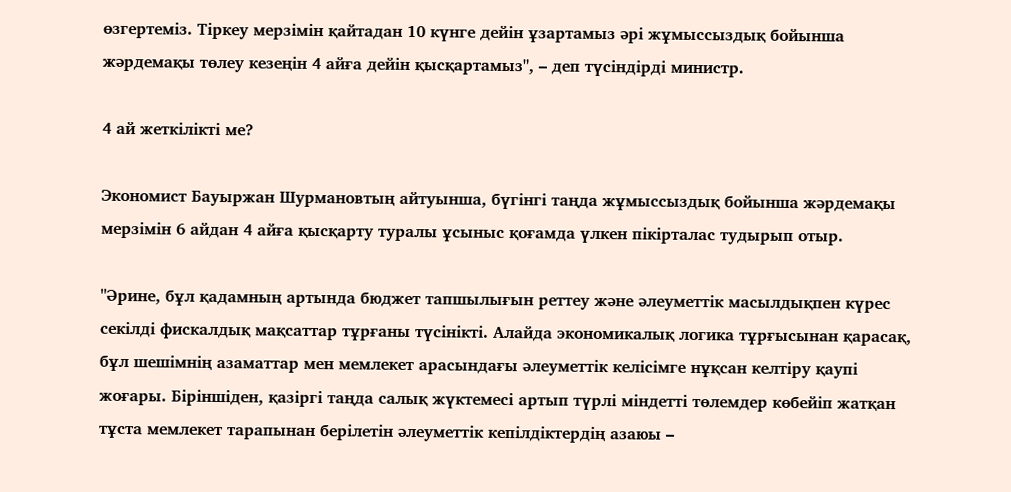өзгертеміз. Тіркеу мерзімін қайтадан 10 күнге дейін ұзартамыз әрі жұмыссыздық бойынша жәрдемақы төлеу кезеңін 4 айға дейін қысқартамыз", – деп түсіндірді министр.

4 ай жеткілікті ме?

Экономист Бауыржан Шурмановтың айтуынша, бүгінгі таңда жұмыссыздық бойынша жәрдемақы мерзімін 6 айдан 4 айға қысқарту туралы ұсыныс қоғамда үлкен пікірталас тудырып отыр.

"Әрине, бұл қадамның артында бюджет тапшылығын реттеу және әлеуметтік масылдықпен күрес секілді фискалдық мақсаттар тұрғаны түсінікті. Алайда экономикалық логика тұрғысынан қарасақ, бұл шешімнің азаматтар мен мемлекет арасындағы әлеуметтік келісімге нұқсан келтіру қаупі жоғары. Біріншіден, қазіргі таңда салық жүктемесі артып түрлі міндетті төлемдер көбейіп жатқан тұста мемлекет тарапынан берілетін әлеуметтік кепілдіктердің азаюы –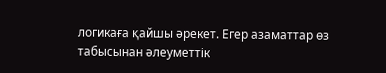логикаға қайшы әрекет. Егер азаматтар өз табысынан әлеуметтік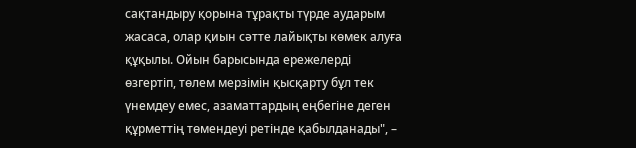сақтандыру қорына тұрақты түрде аударым жасаса, олар қиын сәтте лайықты көмек алуға құқылы. Ойын барысында ережелерді өзгертіп, төлем мерзімін қысқарту бұл тек үнемдеу емес, азаматтардың еңбегіне деген құрметтің төмендеуі ретінде қабылданады", –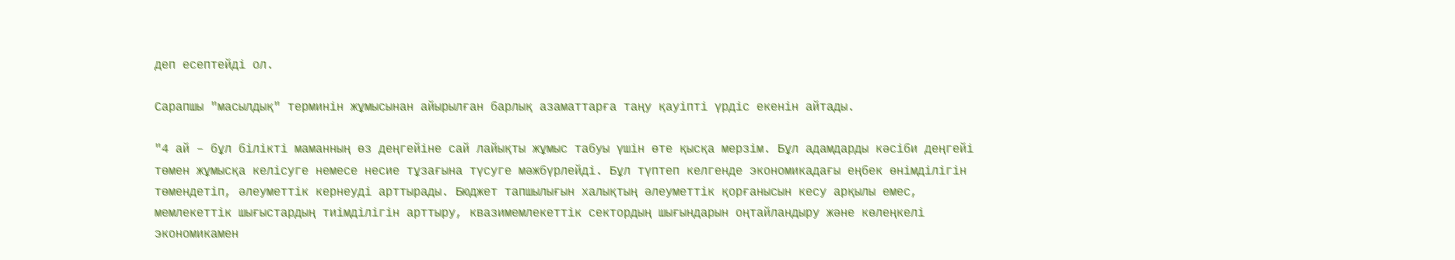деп есептейді ол.

Сарапшы "масылдық" терминін жұмысынан айырылған барлық азаматтарға таңу қауіпті үрдіс екенін айтады.

"4 ай – бұл білікті маманның өз деңгейіне сай лайықты жұмыс табуы үшін өте қысқа мерзім. Бұл адамдарды кәсіби деңгейі төмен жұмысқа келісуге немесе несие тұзағына түсуге мәжбүрлейді. Бұл түптеп келгенде экономикадағы еңбек өнімділігін төмендетіп, әлеуметтік кернеуді арттырады. Бюджет тапшылығын халықтың әлеуметтік қорғанысын кесу арқылы емес, мемлекеттік шығыстардың тиімділігін арттыру, квазимемлекеттік сектордың шығындарын оңтайландыру және көлеңкелі экономикамен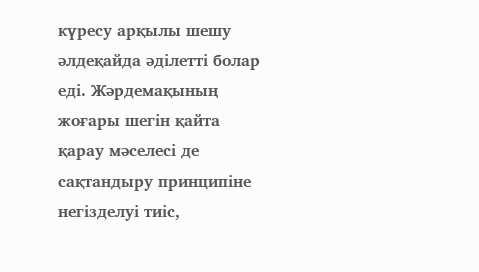күресу арқылы шешу әлдеқайда әділетті болар еді. Жәрдемақының жоғары шегін қайта қарау мәселесі де сақтандыру принципіне негізделуі тиіс,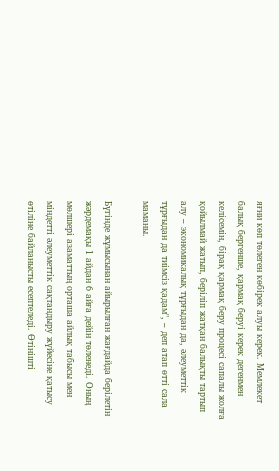яғни көп төлеген көбірек алуы керек. Мемлекет балық бергенше, қармақ беруі керек дегенмен келісемін, бірақ қармақ беру процесі сапалы жолға қойылмай жатып, беріліп жатқан балықты тартып алу – экономикалық тұрғыдан да, әлеуметтік тұрғыдан да тиімсіз қадам", – деп атап өтті сала маманы.

Бүгінде жұмысынан айырылған жағдайда берілетін жәрдемақы 1 айдан 6 айға дейін төленеді. Оның мөлшері азаматтың орташа айлық табысы мен міндетті әлеуметтік сақтандыру жүйесіне қатысу өтіліне байланысты есептеледі. Өтінішті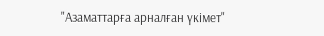"Азаматтарға арналған үкімет"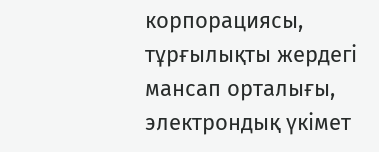корпорациясы, тұрғылықты жердегі мансап орталығы, электрондық үкімет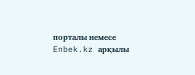порталы немесе Enbek.kz арқылы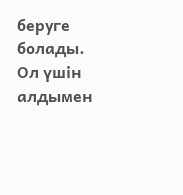беруге болады. Ол үшін алдымен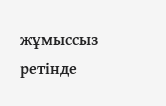жұмыссыз ретінде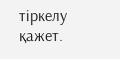тіркелу қажет.